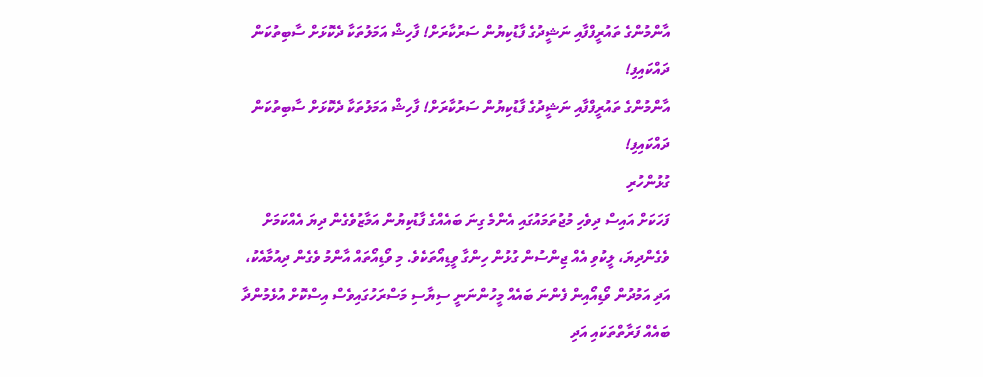އާންމުންގެ ތައުރީފްފާއި ނަޝީދުގެ ފާޑުކިޔުން ސަރުކާރަށް! ފާހިޝް އަމަލުތަކާ ދެކޮޅަށް ސާބިތުކަން ދައްކައިފި!
އާންމުންގެ ތައުރީފްފާއި ނަޝީދުގެ ފާޑުކިޔުން ސަރުކާރަށް! ފާހިޝް އަމަލުތަކާ ދެކޮޅަށް ސާބިތުކަން ދައްކައިފި!
ގުޅުންހުރި
ފަހަކަށް އައިސް ދިވެހި މުޖުތަމައުގައި އެންމެ ގިނަ ބައެއްގެ ފާޑުކިޔުން އަމާޒުވެގެން ދިޔަ އެއްކަމަށް ވެގެންދިޔަ، ލީކުވި އެއް ޖިންސުން ގުޅުން ހިންގާ ވީޑިއޯތަކެވެ. މި ވޯޑިއޯތައް އާންމު ވެގެން ދިއުމާއެކު، އަދި އަމުދުން ވޯޑިއޯއިން ފެންނަ ބައެއް މީހުންނަނީ ސިޔާސި މަސްރަހުގައިވެސް އިސްކޮށް އުޅެމުންދާ ބައެއް ފަރާތްތަކައި އަދި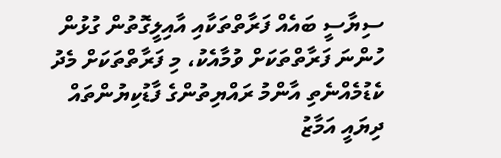ސިޔާސީ ބައެއް ފަރާތްތަކާއި އާއިލީގޮތުން ގުޅުން ހުންނަ ފަރާތްތަކަށް ވުމާއެކު، މި ފަރާތްތަކަށް މެދު ކެޑުމެއްނެތި އާންމު ރައްޔިތުންގެ ފާޑުކިޔުންތައް ދިޔައީ އަމާޒު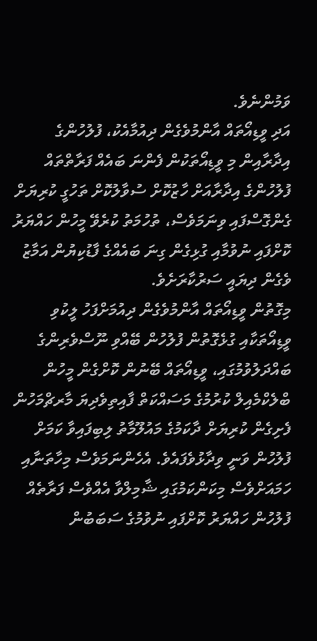ވަމުންނެވެ.
އަދި ވީޑިއޯތައް އާންމުވެގެން ދިއުމާއެކު، ފުލުހުންގެ އިދާރާއިން މި ވީޑިއޯތަކުން ފެންނަ ބައެއް ފަރާތްތައް ފުލުހުންގެ އިދާރާއަށް ހާޒުކޮށް ސުވާލުކޮށް ތަހުގީ ކުރިޔަށް ގެންގޮސްފައި ވިނަމަވެސް، ތުހުމަތު ކުރެވޭ މީހުން ހައްޔަރު ކޮށްފައި ނުވުމާއި ގުޅިގެން ގިނަ ބައެއްގެ ފާޑުކިޔުން އަމާޒު ވެގެން ދިޔައީ ސަރުކާރަށެވެ.
މިގޮތުން ވީޑިއޯތައް އާންމުވެގެން ދިއުމަށްފަހު ލީކުވި ވީޑިއޯތަކާއި ގުޅެގޮތުން ފުލުހުން ބޭއްވި ނޫސްވެރިންގެ ބައްދަލުވުމުގައި، ވީޑިއޯތައް ބޭނުން ކޮށްގެން މީހުން ބްލެކްމެއިލް ކުރުމުގެ މަސައްކަތް ފާއިތިވެދިޔަ މާރޗްމަހުން ފެށިގެން ކުރިޔަށް ދާކަމުގެ މައުލޫމާތު ލިބިފައިވާ ކަމަށް ފުލުހުން ވަނީ ވިދާޅުވެފައެވެ. އެހެންނަމަވެސް މިހާތަނާއި ހަމައަށްވެސް މިކަންކަމުގައި ޝާމިލްވާ އެއްވެސް ފަރާތެއް ފުލުހުން ހައްޔަރު ކޮށްފައި ނުވުމުގެ ސަބަބުން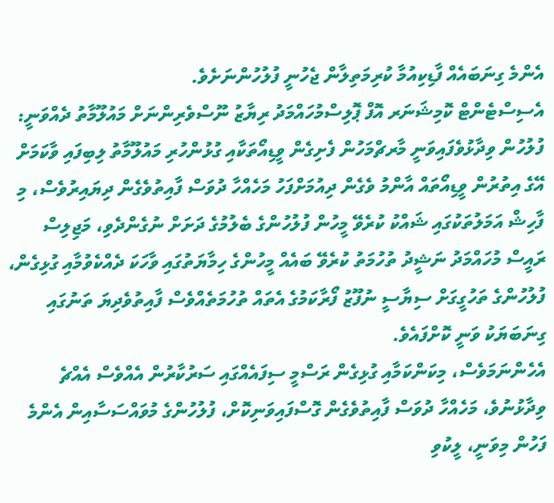އެންމެ ގިނަބައެއް ފާޑިކިއުމާ ކުރިމަތިލާން ޖެހުނީ ފުލުހުންނަށެވެ.
އެސިސްޓެންޓް ކޮމިޝަނަރ އޮފް ޕޮލިސްމުހައްމަދު ރިޔާޒު ނޫސްވެރިންނަށް މައުލޫމާތު ދެއްވަނީ: ފުލުހުން ވިދާޅުވެފައިވަނީ މާރޗްމަހުން ފެށިގެން ވީޑިއޯތަކާއި ގުޅުންހުރި މައުލޫމާތު ލިބިފައި ވާކަމަށް
އޭގެ އިތުރުން ވީޑިއޯތައް އާންމު ވެގެން ދިއުމަށްފަހު މަހެއްހާ ދުވަސް ފާއިތުވެގެން ދިޔައިރުވެސް، މި ފާހިޝް އަމަލުތަކުގައި ޝައްކު ކުރެވޭ މީހުން ފުލުހުންގެ ބެލުމުގެ ދަށަށް ނުގެންދެވި، މަޖިލިސް ރައީސް މުހައްމަދު ނަޝީދު ތުހުމަތު ކުރެވޭ ބައެއް މީހުންގެ ހިމާޔަތުގައި ވާހަކަ ދެއްކެވުމާއި ގުޅިގެން، ފުލުހުންގެ ތަހުގީގަށް ސިޔާސީ ނުފޫޒު ފޯރާކަމުގެ އެތައް ތުހުމަތެއްވެސް ފާއިތުވެދިޔަ ތަނުގައި ގިނަބަޔަކު ވަނީ ކޮށްފައެވެ.
އެހެންނަމަވެސް، މިކަންކަމާއި ގުޅިގެން ރަސްމީ ސިފައެއްގައި ސަރުކާރުން އެއްވެސް އެއްޗެ ވިދާޅުނުވެ، މަހެއްހާ ދުވަސް ފާއިތުވެގެން ގޮސްފައިވަނިކޮށް، ފުލުހުންގެ މުވައްސަސާއިން އެންމެ ފަހުން މިވަނީ، ލީކުވި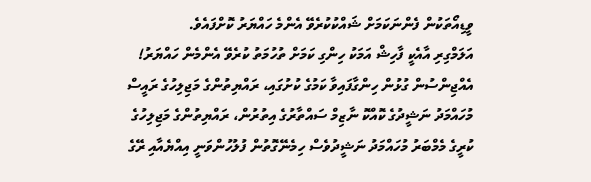ވީޑިއޯތަކުން ފެންނަކަމަށް ޝައްކުކުރެވޭ އެންމެ ހައްޔަރު ކޮށްފައެވެ.
އަލަމްގިރި އާއެކީ ފާހިޝް އަމަކު ހިންގި ކަމަށް ތުހުމަތު ކުރެވޭ އެންމެން ހައްޔަރު!
އެއްޖިންސުން ގުޅުން ހިންގާފައިވާ ކަމުގެ ކުށުގައި، ރައްޔިތުންގެ މަޖިލިހުގެ ރައީސް މުހައްމަދު ނަޝީދުގެ ކޮއްކޮ ނާޒިމް ސައްތާރުގެ އިތުރުން، ރައްޔިތުންގެ މަޖިލިހުގެ ކުރީގެ މެމްބަރު މުހައްމަދު ނަޝީދުވެސް ހިމެނޭގޮތުން ފުލުހުންވަނީ އިއްޔެއާއި ރޭގެ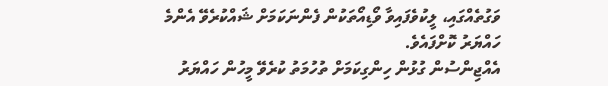ވަގުތެއްގައި، ލީކުވެފައިވާ ވޯޑިއޯތަކުން ފެންނަކަމަށް ޝައްކުރެވޭ އެންމެ ހައްޔަރު ކޮށްފައެވެ.
އެއްޖިންސުން ގުޅުން ހިންގިކަމަށް ތުހުމަތު ކުރެވޭ މީހުން ހައްޔަރު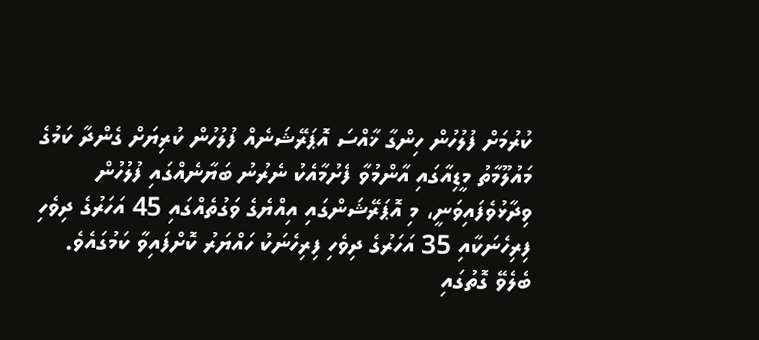ކުރުމަށް ފުލުހުން ހިންގާ ޚާއްސަ އޮޕަރޭޝަނެއް ފުލުހުން ކުރިޔަށް ގެންދާ ކަމުގެ މައުލޫމާތު މީޑިއާގައި އާންމުވާ ފެށުމާއެކު ނެރުނު ބަޔާނެއްގައި ފުލުހުން ވިދާޅުވެފައިވަނީ، މި އޮޕަރޭޝަންގައި އިއްޔެގެ ވަގުތެއްގައި 45 އަހަރުގެ ދިވެހި ފިރިހެނަކާއި 35 އަހަރުގެ ދިވެހި ފިރިހެނަކު ހައްޔަރު ކޮށްފައިވާ ކަމުގައެވެ.
ބެލެވޭ ގޮތުގައި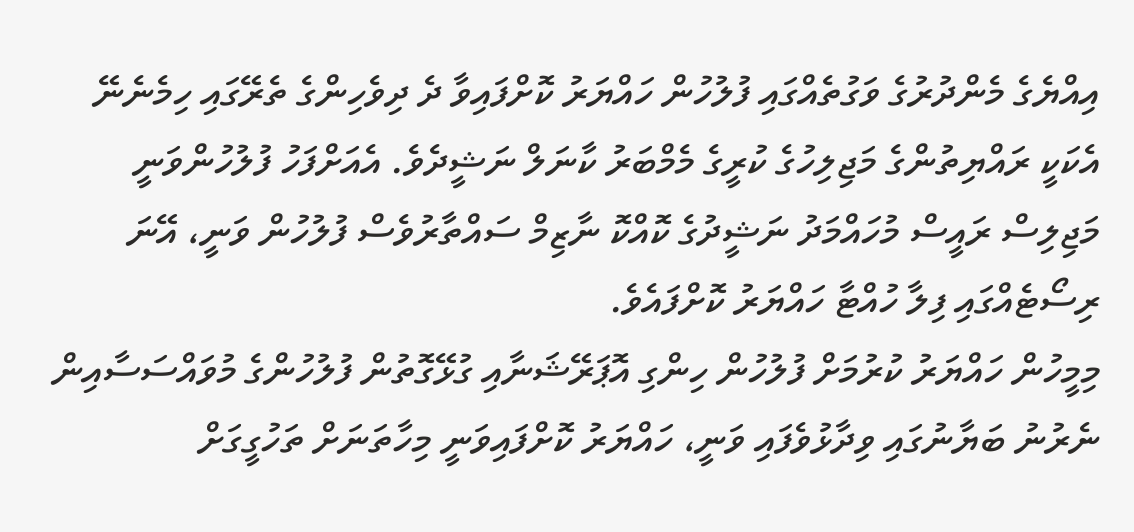އިއްޔެގެ މެންދުރުގެ ވަގުތެއްގައި ފުލުހުން ހައްޔަރު ކޮށްފައިވާ ދެ ދިވެހިންގެ ތެރޭގައި ހިމެނެނޭ އެކަކީ ރައްޔިތުންގެ މަޖިލިހުގެ ކުރީގެ މެމްބަރު ކާނަލް ނަޝީދެވެ. އެއަށްފަހު ފުލުހުންވަނީ މަޖިލިސް ރައީސް މުހައްމަދު ނަޝީދުގެ ކޮއްކޮ ނާޒިމް ސައްތާރުވެސް ފުލުހުން ވަނީ، އޭނަ ރިސޯޓެއްގައި ފިލާ ހުއްޓާ ހައްޔަރު ކޮށްފައެވެ.
މިމީހުން ހައްޔަރު ކުރުމަށް ފުލުހުން ހިންގި އޮޕަރޭޝަނާއި ގުޅޭގޮތުން ފުލުހުންގެ މުވައްސަސާއިން ނެރުނު ބަޔާނުގައި ވިދާޅުވެފައި ވަނީ، ހައްޔަރު ކޮށްފައިވަނީ މިހާތަނަށް ތަހުގީގަށް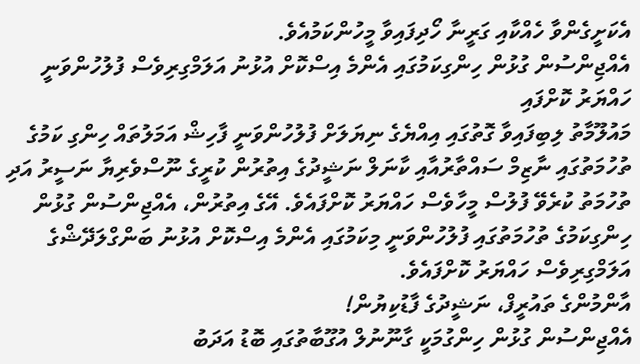އެކަށީގެންވާ ހެއްކާއި ގަރީނާ ހޯދިފައިވާ މީހުންކަމުއެވެ.
އެއްޖިންސުން ގުޅުން ހިންގިކަމުގައި އެންމެ އިސްކޮށް އުޅުނު އަލަމްގިރިވެސް ފުލުހުންވަނީ ހައްޔަރު ކޮށްފައި
މައުލޫމާތު ލިބިފައިވާ ގޮތުގައި އިއްޔެގެ ނިޔަލަށް ފުލުހުންވަނީ ފާހިޝް އަމަލުތައް ހިންގި ކަމުގެ ތުހުމަތުގައި ނާޒިމް ސައްތާރުއާއި ކާނަލް ނަޝީދުގެ އިތުރުން ކުރީގެ ނޫސްވެރިޔާ ނަސީރު އަދި ތުހުމަތު ކުރެވޭ ފުލުސް މީހާވެސް ހައްޔަރު ކޮށްފައެވެ. އޭގެ އިތުރުން، އެއްޖިންސުން ގުޅުން ހިންގިކަމުގެ ތުހުމަތުގައި ފުލުހުންވަނީ މިކަމުގައި އެންމެ އިސްކޮށް އުޅުނު ބަންގްލަދޭޝްގެ އަލަމްގިރިވެސް ހައްޔަރު ކޮށްފައެވެ.
އާންމުންގެ ތައުރީފް، ނަޝީދުގެ ފާޑުކިޔުން!
އެއްޖިންސުން ގުޅުން ހިންގުމަކީ ގާނޫނުލް އުގޫބާތުގައި ބޮޑު އަދަބު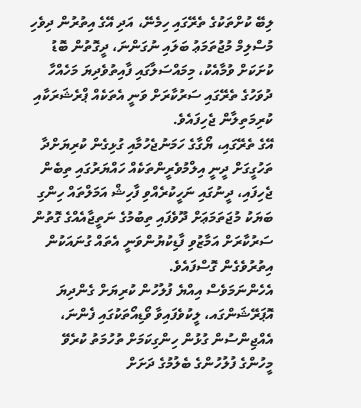ލިބޭ ކުށްތަކުގެ ތެރޭގައި ހިމެނޭ، އަދި އޭގެ އިތުރުން ދިވެހި މުސްލިމް މުޖުތަމަޢު ބަލައި ނުގަންނަ، ދީގޮތުން ބޮޑު ކުށަކަށް ވުމާއެކު، މިމައްސަލާގައި ފާއިތުވެދިޔަ މަހެއްހާ ދުވަހުގެ ތެރޭގައި ސަރުކާރަށް ވަނީ އެތަކެއް ޕްރެޝަރަކާއި ކުރިމަތިލާން ޖެހިފައެވެ.
އޭގެ ތެރޭގައި، ޔޯގާގެ ހަމަނުޖެހުމާއި ގުޅިގެން ކުރިޔަށްދާ ތަހުގީގަށް ދީނީ އިލްމުވެރީންތަކެއް ހައްޔަރުގައި ތިބެން ޖެހިފައި، ދީނުގައި ނަހީކުރެއްވި ފާހިޝް އަމަލްތައް ހިންގި ބަޔަކު މުޖަތަމަޢަށް ދޫވެފައި ތިބުމުގެ ނަތީޖާއެއްގެ ގޮތުން ސަރުކާރަށް އަމާޒުވި ފާޑިކުޔުންވަނީ އެތައް ގުނައަކުން އިތުރުވެގެން ގޮސްފައެވެ.
އެހެންނަމަވެސް އިއްޔެ ފުލުހުން ކުރިޔަށް ގެންދިޔަ އޮޕަރޭޝަންގައ، ލީކުވެފައިވާ ވޯޑިއޯތަކުގައި ފެންނަ، އެއްޖިންސުން ގުޅުން ހިންގިކަމަށް ތުހުމަތު ކުރެވޭ މީހުންގެ ފުލުހުންގެ ބެލުމުގެ ދަށަށް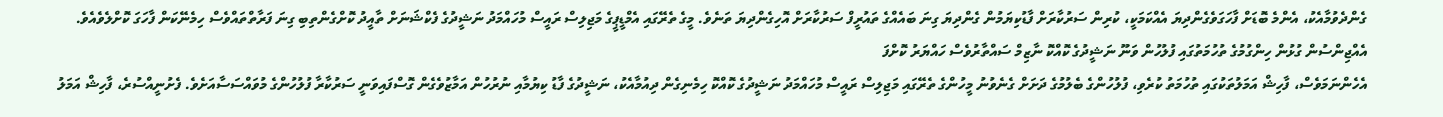ގެންދެވުމާއެކު، އެންމެ ބޮޑަށް ފާހަގަވެގެންދިޔަ އެއްކަމަކީ، ކުރިން ސަރުކާރަށް ފާޑުކިޔަމުން ގެންދިޔަ ގިނަ ބައެއްގެ ތައުރީފް ސަރުކާރަށް އޮހިގެންދިޔަ ތަނެވެ. މީގެ ތެރޭގައި އެމްޑީޕީގެ މަޖިލިސް ރައީސް މުހައްމަދު ނަޝީދުގެ ފެކްޝަނަށް ތާއީދު ކޮށްގެންތިބި ގިނަ ފަރާތްތައްވެސް ހިމެނޭކަން ފާހަގަ ކޮށްލެވެއެވެ.
އެއްޖިންސުން ގުޅުން ހިންގުމުގެ ތުހުމަތުގައި ފުލުހުން ވަނޫ ނަޝީދުގެ ކޮއްކޮ ނާޒިމް ސައްތާރުވެސް ހައްޔަރު ކޮށްފަ
އެހެންނަމަވެސް، ފާހިޝް އަމަލުތަކުގައި ތުހުމަތު ކުރެވި، ފުލުހުންގެ ބެލުމުގެ ދަށަށް ގެނެވުނު މީހުންގެ ތެރޭގައި މަޖިލިސް ރައީސް މުހައްމަދު ނަޝީދުގެ ކޮއްކޮ ހިމެނިގެން ދިއުމާއެކު، ނަޝީދުގެ ފާޑު ކިޔުމާއި ނުރުހުން އަމާޒުވެގެން ގޮސްފައިވަނީ ސަރުކާރާ ފުލުހުންގެ މުވައްސަސާއަށެވެ. ފެށުނީއްސުރެ، ފާހިޝް އަމަލު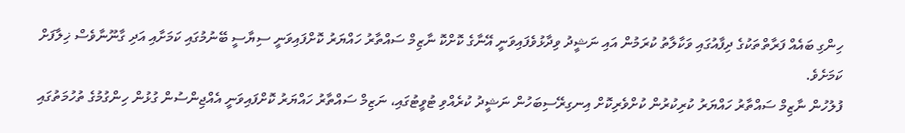ހިންގި ބައެއް ފަރާތްތަކުގެ ދިފާއުގައި ވަކާލާތު ކުރަމުން އައި ނަޝީދު ވިދާޅުވެފައިވަނީ އޭނާގެ ކޮށްކޮ ނާޒިމް ސައްތާރު ހައްޔަރު ކޮށްފައިވަނީ ސިޔާސީ ބޭނުމުގައި ކަމަށާއި އަދި ގާނޫނާވެސް ޚިލާފަށް ކަމަށެވެ.
ފުލުހުން ނާޒިމް ސައްތާރު ހައްޔަރު ކުރިކުރުން ކުށްވެރިކޮށް އިނގިރޭސިބަހުން ނަޝީދު ކުރެއްވި ޓުވީޓުގައި، ނަޒިމް ސައްތާރު ހައްޔަރު ކޮށްފައިވަނީ އެއްޖިންސުން ގުޅުން ހިންގުމުގެ ތުހުމަތުގައި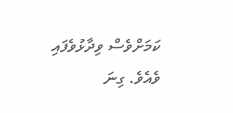ކަމަށްވެސް ވިދާޅުވެފައި ވެއެވެ. ގިނަ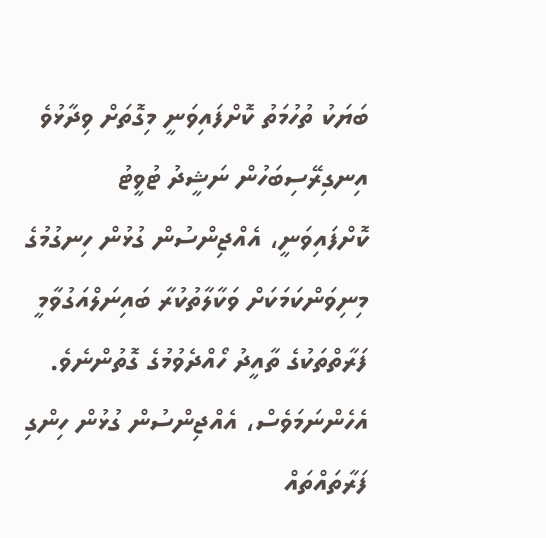ބަޔަކު ތުހުމަތު ކޮށްފައިވަނީ މިގޮތަށް ވިދާޅުވެ އިނގިރޭސިބަހުން ނަޝީދު ޓުވީޓު ކޮށްފައިވަނީ، އެއްޖިންސުން ގުޅުން ހިނގުމުގެ މިނިވަންކަމަކަށް ވަކާލާތުކުރާ ބައިނަލްއަގުވާމީ ފަރާތްތަކުގެ ތާއީދު ހޯއްދެވުމުގެ ގޮތުންނެވެ.
އެހެންނަމަވެސް، އެއްޖިންސުން ގުޅުން ހިންގި ފަރާތައްތައް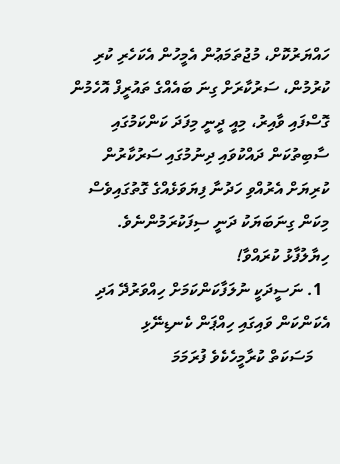ހައްޔަރުކޮށް، މުޖުތަމަޢުން އެމީހުން އެކަހެރި ކުރި ކުރުމުން، ސަރުކާރަށް ގިނަ ބައެއްގެ ތައުރީފް އޮހެމުން ގޮސްފައި ވާއިރު، މިއީ ދީނީ މިފަދަ ކަންކަމުގައި ސާބިތުކަން ދައްކުވައި ދިނުމުގައި ސަރުކާރުން ކުރިޔަށް އެރުއްވި ހަދުނާ ފިޔަވަޅެއްގެ ގޮތުގައިވެސް މިކަން ގިނަބަޔަކު ދަނީ ސިފަކުރަމުންނެވެ.
ހިޔާލުފާޅު ކުރައްވާ!
  1. ނަސީދަކީ ނުލަފާކަންކަމަށް ހިއްވަރުދޭ އަދި އެކަންކަން ވައިގައި ހިއްޕަން ކެނޑިނޭޅި
    މަސަކަތް ކުރާމީހެކެވެ ފުރަމަމަ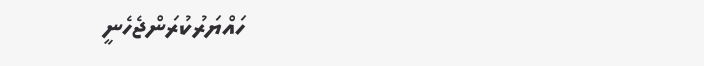ހައްޔަރުކުރަންޖެހެނީ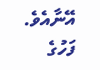އޭނާއެވެ.
ފަހުގެ